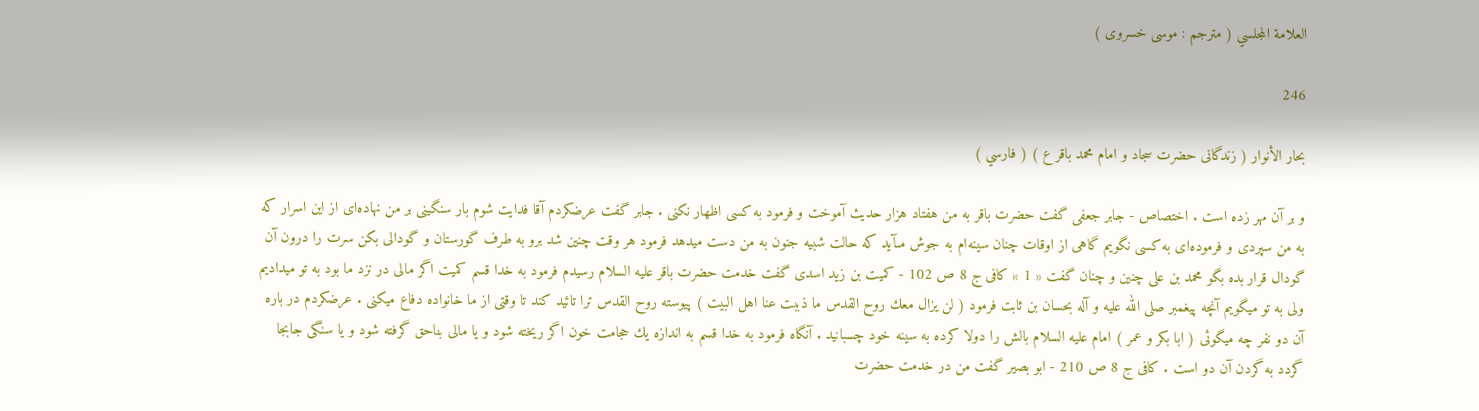العلامة المجلسي ( مترجم : موسى خسروى )

246

بحار الأنوار ( زندگانى حضرت سجاد و امام محمد باقر ع ) ( فارسي )

و بر آن مهر زده است . اختصاص - جابر جعفى گفت حضرت باقر به من هفتاد هزار حديث آموخت و فرمود به كسى اظهار نكنى . جابر گفت عرضكردم آقا فدايت شوم بار سنگينى بر من نهاده‌اى از اين اسرار كه به من سپردى و فرموده‌اى به كسى نگويم گاهى از اوقات چنان سينه‌ام به جوش مىآيد كه حالت شبيه جنون به من دست ميدهد فرمود هر وقت چنين شد برو به طرف گورستان و گودالى بكن سرت را درون آن گودال قرار بده بگو محمد بن على چنين و چنان گفت « 1 » كافى ج 8 ص 102 - كميت بن زيد اسدى گفت خدمت حضرت باقر عليه السلام رسيدم فرمود به خدا قسم كميت اگر مالى در نزد ما بود به تو ميداديم ولى به تو ميگويم آنچه پيغمبر صلى الله عليه و آله بحسان بن ثابت فرمود ( لن يزال معك روح القدس ما ذببت عنا اهل البيت ) پيوسته روح القدس ترا تائيد كند تا وقتى از ما خانواده دفاع ميكنى . عرضكردم در باره آن دو نفر چه ميگوئى ( ابا بكر و عمر ) امام عليه السلام بالش را دولا كرده به سينه خود چسبانيد . آنگاه فرمود به خدا قسم به اندازه يك حجامت خون اگر ريخته شود و يا مالى بناحق گرفته شود و يا سنگى جابجا گردد به گردن آن دو است . كافى ج 8 ص 210 - ابو بصير گفت من در خدمت حضرت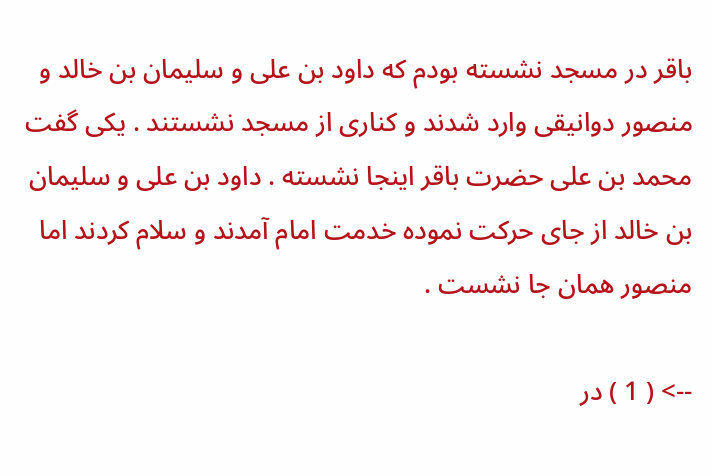باقر در مسجد نشسته بودم كه داود بن على و سليمان بن خالد و منصور دوانيقى وارد شدند و كنارى از مسجد نشستند . يكى گفت محمد بن على حضرت باقر اينجا نشسته . داود بن على و سليمان بن خالد از جاى حركت نموده خدمت امام آمدند و سلام كردند اما منصور همان جا نشست .

--> ( 1 ) در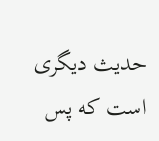حديث ديگرى است كه پس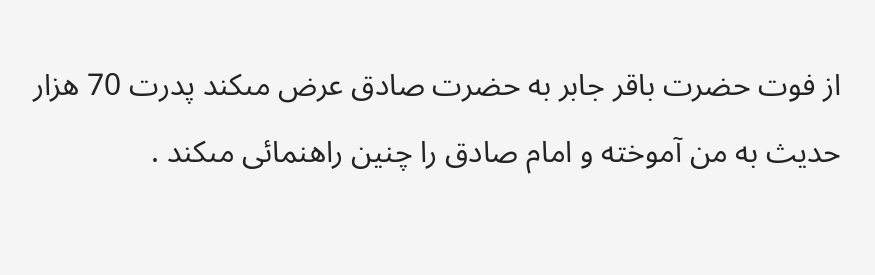از فوت حضرت باقر جابر به حضرت صادق عرض مىكند پدرت 70 هزار حديث به من آموخته و امام صادق را چنين راهنمائى مىكند .